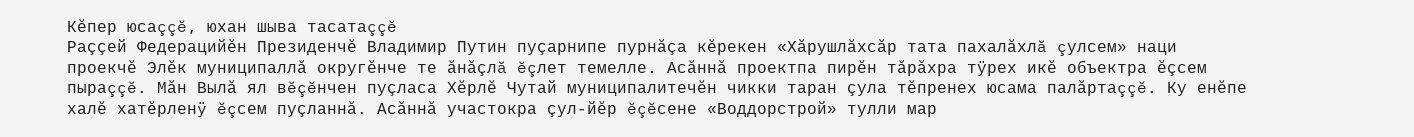Кĕпер юсаççĕ, юхан шыва тасатаççĕ
Раççей Федерацийĕн Президенчĕ Владимир Путин пуçарнипе пурнăçа кĕрекен «Хăрушлăхсăр тата пахалăхлă çулсем» наци проекчĕ Элĕк муниципаллă округĕнче те ăнăçлă ĕçлет темелле. Асăннă проектпа пирĕн тăрăхра тÿрех икĕ объектра ĕçсем пыраççĕ. Мăн Вылă ял вĕçĕнчен пуçласа Хĕрлĕ Чутай муниципалитечĕн чикки таран çула тĕпренех юсама палăртаççĕ. Ку енĕпе халĕ хатĕрленÿ ĕçсем пуçланнă. Асăннă участокра çул-йĕр ĕçĕсене «Воддорстрой» тулли мар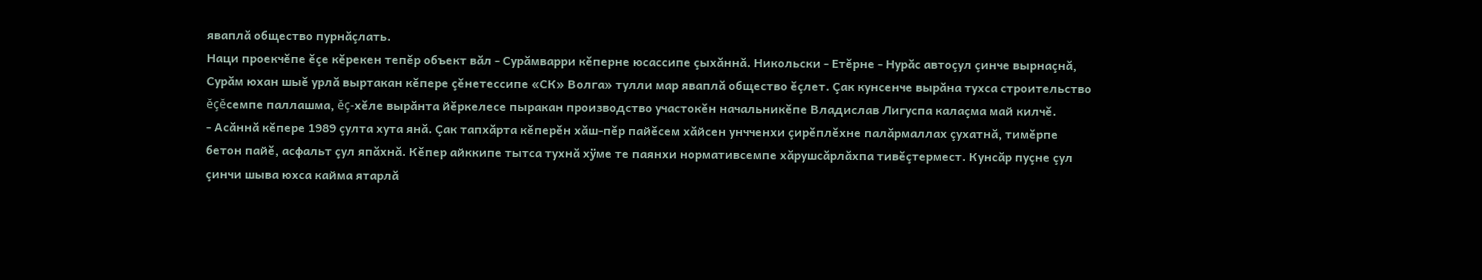яваплă общество пурнăçлать.
Наци проекчĕпе ĕçе кĕрекен тепĕр объект вăл - Сурăмварри кĕперне юсассипе çыхăннă. Никольски - Етĕрне - Нурăс автоçул çинче вырнаçнă, Сурăм юхан шыĕ урлă выртакан кĕпере çĕнетессипе «СК» Волга» тулли мар яваплă общество ĕçлет. Çак кунсенче вырăна тухса строительство ĕçĕсемпе паллашма, ĕç-хĕле вырăнта йĕркелесе пыракан производство участокĕн начальникĕпе Владислав Лигуспа калаçма май килчĕ.
- Асăннă кĕпере 1989 çулта хута янă. Çак тапхăрта кĕперĕн хăш-пĕр пайĕсем хăйсен унчченхи çирĕплĕхне палăрмаллах çухатнă, тимĕрпе бетон пайĕ, асфальт çул япăхнă. Кĕпер айккипе тытса тухнă хÿме те паянхи нормативсемпе хăрушсăрлăхпа тивĕçтермест. Кунсăр пуçне çул çинчи шыва юхса кайма ятарлă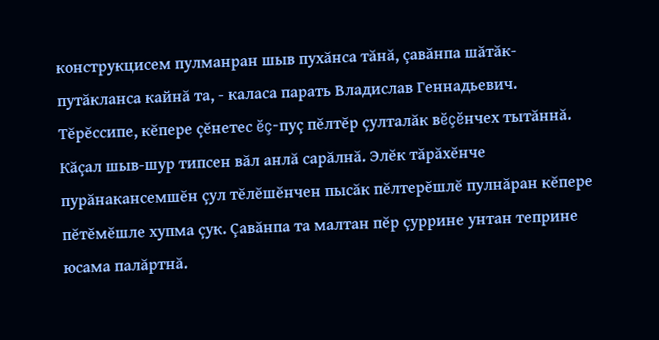конструкцисем пулманран шыв пухăнса тăнă, çавăнпа шăтăк-путăкланса кайнă та, - каласа парать Владислав Геннадьевич.
Тĕрĕссипе, кĕпере çĕнетес ĕç-пуç пĕлтĕр çулталăк вĕçĕнчех тытăннă. Кăçал шыв-шур типсен вăл анлă сарăлнă. Элĕк тăрăхĕнче пурăнакансемшĕн çул тĕлĕшĕнчен пысăк пĕлтерĕшлĕ пулнăран кĕпере пĕтĕмĕшле хупма çук. Çавăнпа та малтан пĕр çуррине унтан теприне юсама палăртнă.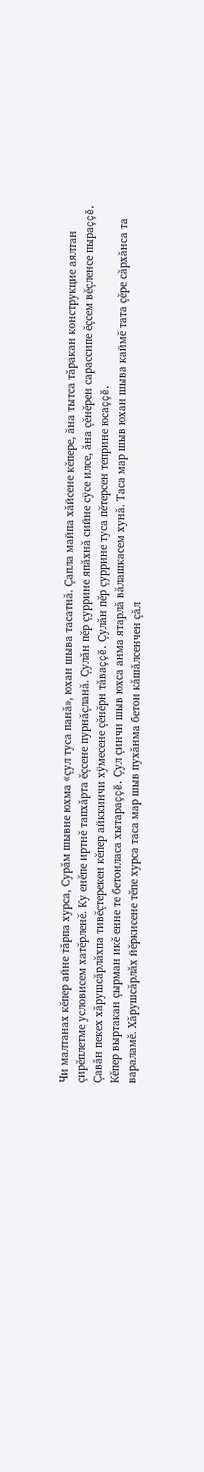Чи малтанах кĕпер айне тăрпа хурса, Сурăм шывне юхма «çул туса панă», юхан шыва тасатнă. Çапла майпа хăйсене кĕпере, ăна тытса тăракан конструкцие аялтан çирĕплетме условисем хатĕрленĕ. Ку енĕпе иртнĕ тапхăрта ĕçсене пурнăçланă. Çулăн пĕр çуррине япăхнă сийне сÿсе илсе, ăна çĕнĕрен сарассипе ĕçсем вĕçленсе пыраççĕ. Çавăн пекех хăрушсăрлăхпа тивĕçтерекен кĕпер айккинчи хÿмесене çĕнĕрн тăваççĕ. Çулăн пĕр çуррине туса пĕтерсен теприне юсаççĕ.
Кĕпер выртакан çырман икĕ енне те бетонласа хытараççĕ. Çул çинчи шыв юхса анма ятарлă вăлашкасем хунă. Таса мар шыв юхан шыва каймĕ тата çĕре сăрхăнса та вараламĕ. Хăрушсăрлăх йĕркисене тĕпе хурса таса мар шыв пухăнма бетон кăшăлсенчен çăл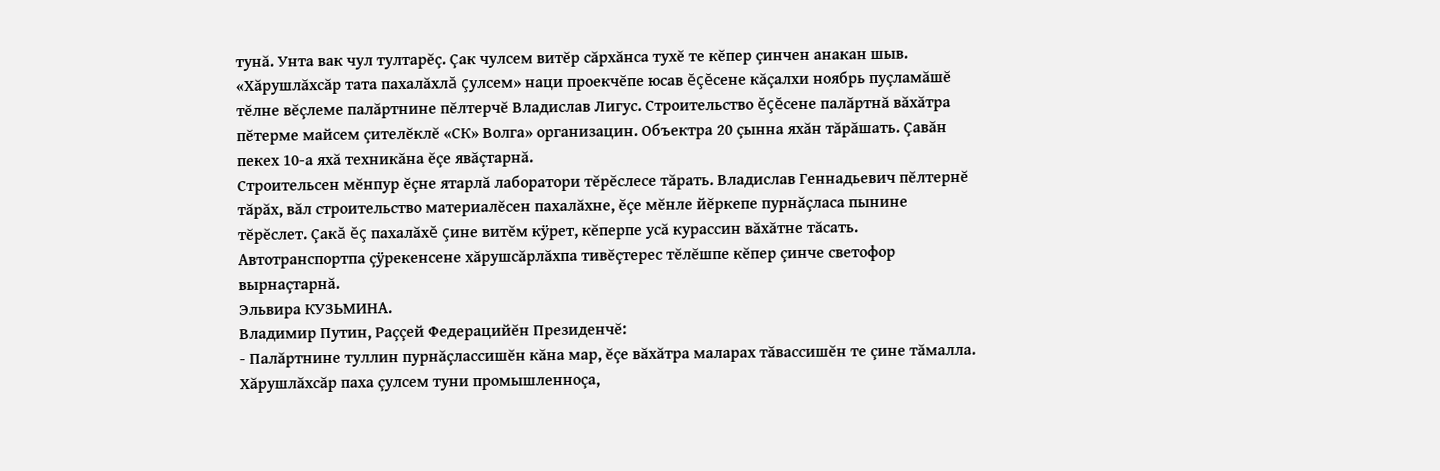тунă. Унта вак чул тултарĕç. Çак чулсем витĕр сăрхăнса тухĕ те кĕпер çинчен анакан шыв.
«Хăрушлăхсăр тата пахалăхлă çулсем» наци проекчĕпе юсав ĕçĕсене кăçалхи ноябрь пуçламăшĕ тĕлне вĕçлеме палăртнине пĕлтерчĕ Владислав Лигус. Строительство ĕçĕсене палăртнă вăхăтра пĕтерме майсем çителĕклĕ «СК» Волга» организацин. Объектра 20 çынна яхăн тăрăшать. Çавăн пекех 10-а яхă техникăна ĕçе явăçтарнă.
Строительсен мĕнпур ĕçне ятарлă лаборатори тĕрĕслесе тăрать. Владислав Геннадьевич пĕлтернĕ тăрăх, вăл строительство материалĕсен пахалăхне, ĕçе мĕнле йĕркепе пурнăçласа пынине тĕрĕслет. Çакă ĕç пахалăхĕ çине витĕм кÿрет, кĕперпе усă курассин вăхăтне тăсать. Автотранспортпа çÿрекенсене хăрушсăрлăхпа тивĕçтерес тĕлĕшпе кĕпер çинче светофор вырнаçтарнă.
Эльвира КУЗЬМИНА.
Владимир Путин, Раççей Федерацийĕн Президенчĕ:
- Палăртнине туллин пурнăçлассишĕн кăна мар, ĕçе вăхăтра маларах тăвассишĕн те çине тăмалла. Хăрушлăхсăр паха çулсем туни промышленноçа,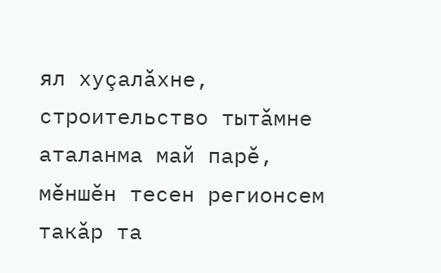ял хуçалăхне, строительство тытăмне аталанма май парĕ, мĕншĕн тесен регионсем такăр та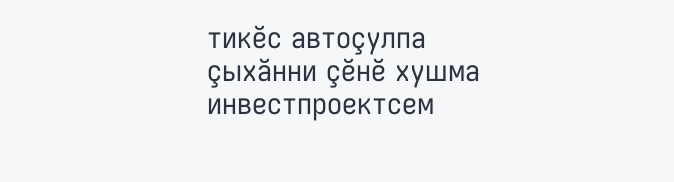тикĕс автоçулпа çыхăнни çĕнĕ хушма инвестпроектсем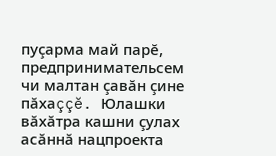пуçарма май парĕ, предпринимательсем чи малтан çавăн çине пăхаççĕ. Юлашки вăхăтра кашни çулах асăннă нацпроекта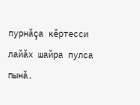пурнăçа кĕртесси лайăх шайра пулса пынă.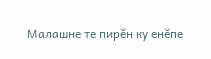Малашне те пирĕн ку енĕпе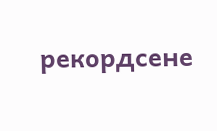рекордсене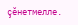çĕнетмелле.